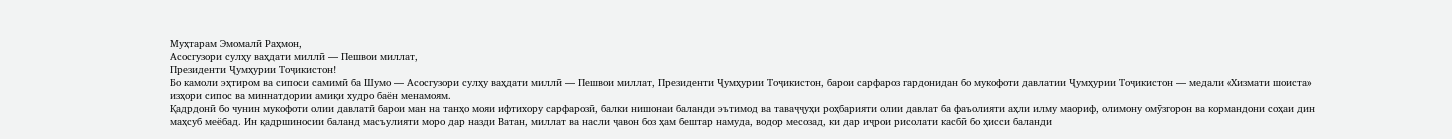Муҳтарам Эмомалӣ Раҳмон,
Асосгузори сулҳу ваҳдати миллӣ — Пешвои миллат,
Президенти Ҷумҳурии Тоҷикистон!
Бо камоли эҳтиром ва сипоси самимӣ ба Шумо — Асосгузори сулҳу ваҳдати миллӣ — Пешвои миллат, Президенти Ҷумҳурии Тоҷикистон, барои сарфароз гардонидан бо мукофоти давлатии Ҷумҳурии Тоҷикистон — медали «Хизмати шоиста» изҳори сипос ва миннатдории амиқи худро баён менамоям.
Қадрдонӣ бо чунин мукофоти олии давлатӣ барои ман на танҳо мояи ифтихору сарфарозӣ, балки нишонаи баланди эътимод ва таваҷҷуҳи роҳбарияти олии давлат ба фаъолияти аҳли илму маориф, олимону омӯзгорон ва кормандони соҳаи дин маҳсуб меёбад. Ин қадршиносии баланд масъулияти моро дар назди Ватан, миллат ва насли ҷавон боз ҳам бештар намуда, водор месозад, ки дар иҷрои рисолати касбӣ бо ҳисси баланди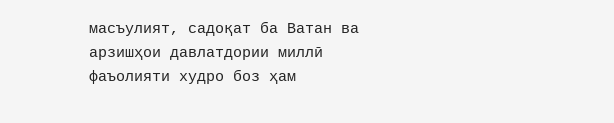масъулият, садоқат ба Ватан ва арзишҳои давлатдории миллӣ фаъолияти худро боз ҳам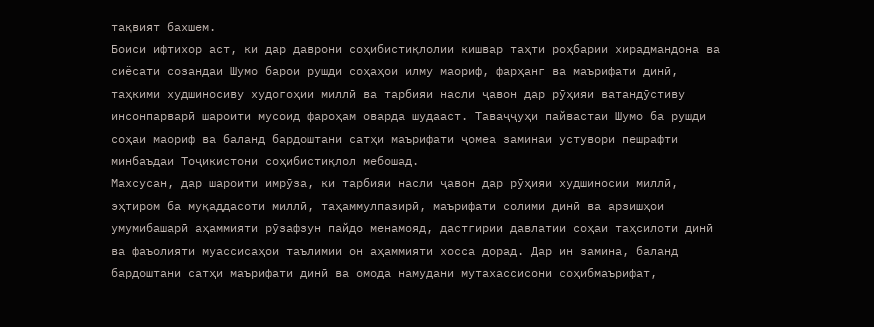тақвият бахшем.
Боиси ифтихор аст, ки дар даврони соҳибистиқлолии кишвар таҳти роҳбарии хирадмандона ва сиёсати созандаи Шумо барои рушди соҳаҳои илму маориф, фарҳанг ва маърифати динӣ, таҳкими худшиносиву худогоҳии миллӣ ва тарбияи насли ҷавон дар рӯҳияи ватандӯстиву инсонпарварӣ шароити мусоид фароҳам оварда шудааст. Таваҷҷуҳи пайвастаи Шумо ба рушди соҳаи маориф ва баланд бардоштани сатҳи маърифати ҷомеа заминаи устувори пешрафти минбаъдаи Тоҷикистони соҳибистиқлол мебошад.
Махсусан, дар шароити имрӯза, ки тарбияи насли ҷавон дар рӯҳияи худшиносии миллӣ, эҳтиром ба муқаддасоти миллӣ, таҳаммулпазирӣ, маърифати солими динӣ ва арзишҳои умумибашарӣ аҳаммияти рӯзафзун пайдо менамояд, дастгирии давлатии соҳаи таҳсилоти динӣ ва фаъолияти муассисаҳои таълимии он аҳаммияти хосса дорад. Дар ин замина, баланд бардоштани сатҳи маърифати динӣ ва омода намудани мутахассисони соҳибмаърифат,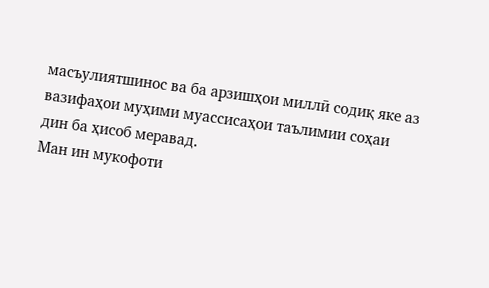масъулиятшинос ва ба арзишҳои миллӣ содиқ яке аз вазифаҳои муҳими муассисаҳои таълимии соҳаи дин ба ҳисоб меравад.
Ман ин мукофоти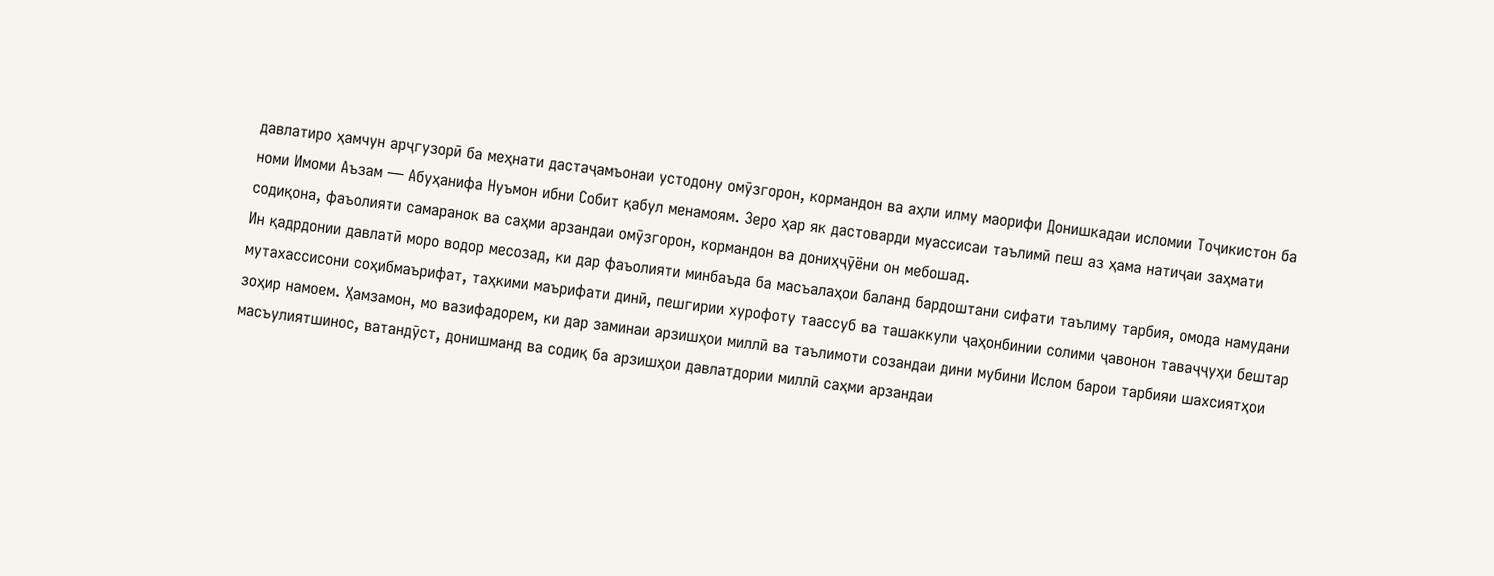давлатиро ҳамчун арҷгузорӣ ба меҳнати дастаҷамъонаи устодону омӯзгорон, кормандон ва аҳли илму маорифи Донишкадаи исломии Тоҷикистон ба номи Имоми Аъзам — Абуҳанифа Нуъмон ибни Собит қабул менамоям. Зеро ҳар як дастоварди муассисаи таълимӣ пеш аз ҳама натиҷаи заҳмати содиқона, фаъолияти самаранок ва саҳми арзандаи омӯзгорон, кормандон ва дониҳҷӯёни он мебошад.
Ин қадрдонии давлатӣ моро водор месозад, ки дар фаъолияти минбаъда ба масъалаҳои баланд бардоштани сифати таълиму тарбия, омода намудани мутахассисони соҳибмаърифат, таҳкими маърифати динӣ, пешгирии хурофоту таассуб ва ташаккули ҷаҳонбинии солими ҷавонон таваҷҷуҳи бештар зоҳир намоем. Ҳамзамон, мо вазифадорем, ки дар заминаи арзишҳои миллӣ ва таълимоти созандаи дини мубини Ислом барои тарбияи шахсиятҳои масъулиятшинос, ватандӯст, донишманд ва содиқ ба арзишҳои давлатдории миллӣ саҳми арзандаи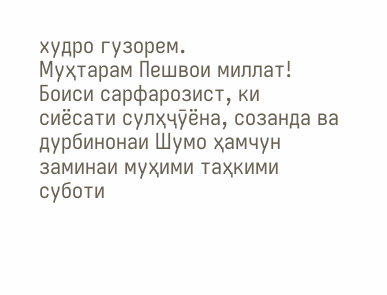худро гузорем.
Муҳтарам Пешвои миллат!
Боиси сарфарозист, ки сиёсати сулҳҷӯёна, созанда ва дурбинонаи Шумо ҳамчун заминаи муҳими таҳкими суботи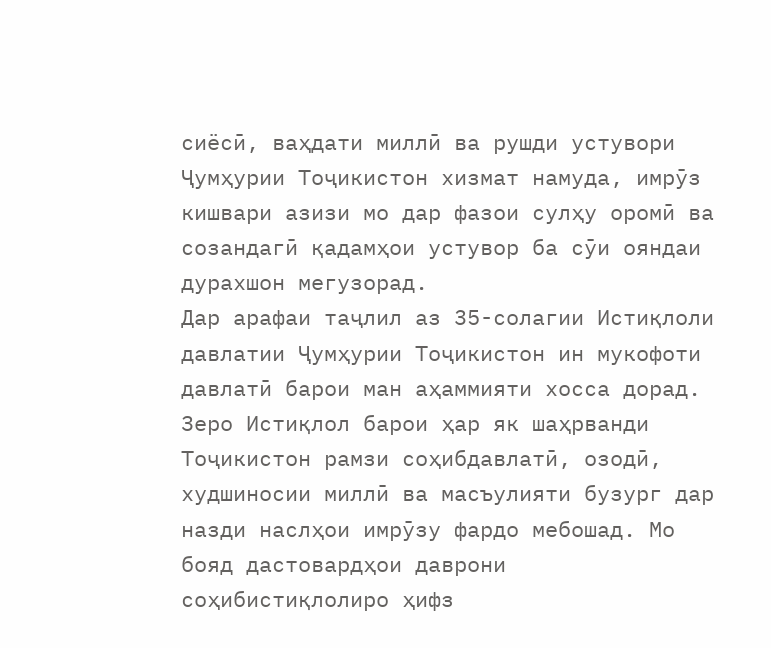сиёсӣ, ваҳдати миллӣ ва рушди устувори Ҷумҳурии Тоҷикистон хизмат намуда, имрӯз кишвари азизи мо дар фазои сулҳу оромӣ ва созандагӣ қадамҳои устувор ба сӯи ояндаи дурахшон мегузорад.
Дар арафаи таҷлил аз 35-солагии Истиқлоли давлатии Ҷумҳурии Тоҷикистон ин мукофоти давлатӣ барои ман аҳаммияти хосса дорад. Зеро Истиқлол барои ҳар як шаҳрванди Тоҷикистон рамзи соҳибдавлатӣ, озодӣ, худшиносии миллӣ ва масъулияти бузург дар назди наслҳои имрӯзу фардо мебошад. Мо бояд дастовардҳои даврони соҳибистиқлолиро ҳифз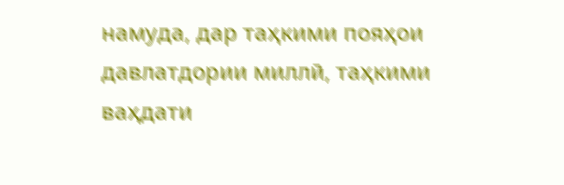намуда, дар таҳкими пояҳои давлатдории миллӣ, таҳкими ваҳдати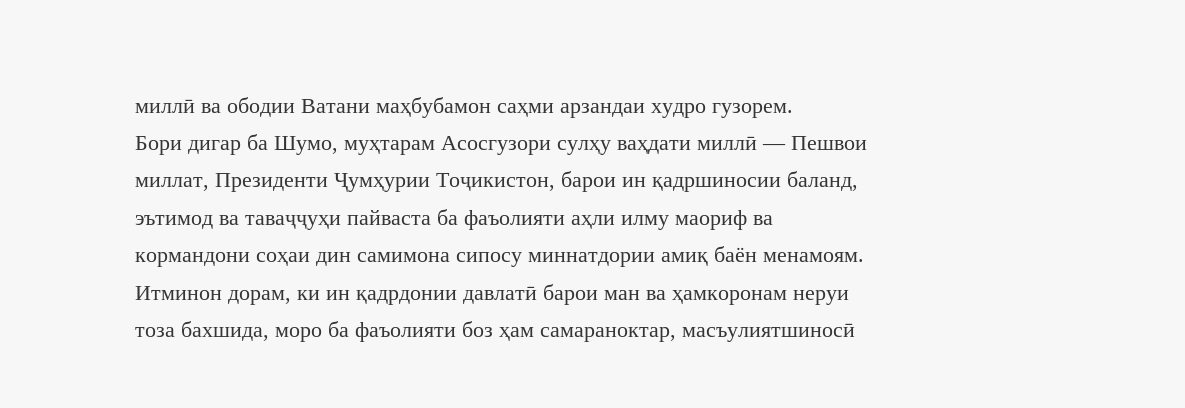миллӣ ва ободии Ватани маҳбубамон саҳми арзандаи худро гузорем.
Бори дигар ба Шумо, муҳтарам Асосгузори сулҳу ваҳдати миллӣ — Пешвои миллат, Президенти Ҷумҳурии Тоҷикистон, барои ин қадршиносии баланд, эътимод ва таваҷҷуҳи пайваста ба фаъолияти аҳли илму маориф ва кормандони соҳаи дин самимона сипосу миннатдории амиқ баён менамоям.
Итминон дорам, ки ин қадрдонии давлатӣ барои ман ва ҳамкоронам неруи тоза бахшида, моро ба фаъолияти боз ҳам самараноктар, масъулиятшиносӣ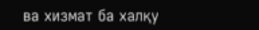ва хизмат ба халқу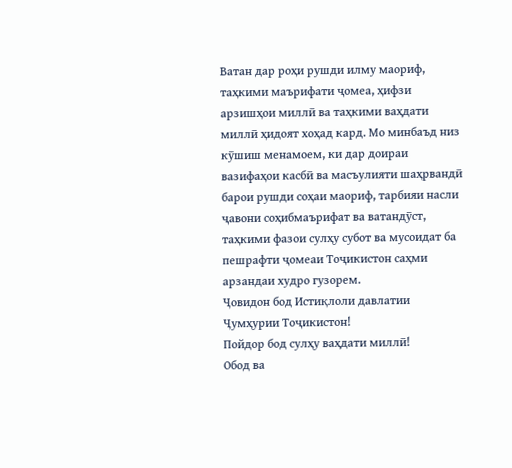Ватан дар роҳи рушди илму маориф, таҳкими маърифати ҷомеа, ҳифзи арзишҳои миллӣ ва таҳкими ваҳдати миллӣ ҳидоят хоҳад кард. Мо минбаъд низ кӯшиш менамоем, ки дар доираи вазифаҳои касбӣ ва масъулияти шаҳрвандӣ барои рушди соҳаи маориф, тарбияи насли ҷавони соҳибмаърифат ва ватандӯст, таҳкими фазои сулҳу субот ва мусоидат ба пешрафти ҷомеаи Тоҷикистон саҳми арзандаи худро гузорем.
Ҷовидон бод Истиқлоли давлатии Ҷумҳурии Тоҷикистон!
Пойдор бод сулҳу ваҳдати миллӣ!
Обод ва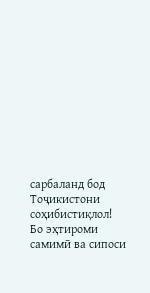сарбаланд бод Тоҷикистони соҳибистиқлол!
Бо эҳтироми самимӣ ва сипоси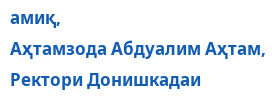амиқ,
Аҳтамзода Абдуалим Аҳтам,
Ректори Донишкадаи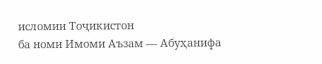исломии Тоҷикистон
ба номи Имоми Аъзам — Абуҳанифа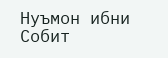Нуъмон ибни Собит